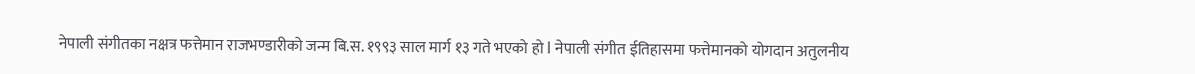नेपाली संगीतका नक्षत्र फत्तेमान राजभण्डारीको जन्म बि.स. १९९३ साल मार्ग १३ गते भएको हो l नेपाली संगीत ईतिहासमा फत्तेमानको योगदान अतुलनीय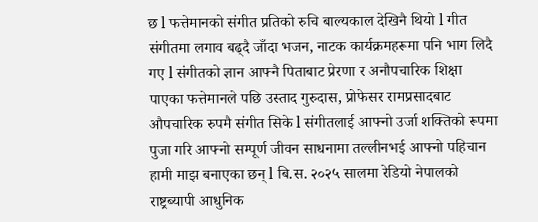छ l फत्तेमानको संगीत प्रतिको रुचि बाल्यकाल देखिनै थियो l गीत संगीतमा लगाव बढ्दै जाँदा भजन, नाटक कार्यक्रमहरूमा पनि भाग लिदै गए l संगीतको ज्ञान आफ्नै पिताबाट प्रेरणा र अनौपचारिक शिक्षा पाएका फत्तेमानले पछि उस्ताद गुरुदास, प्रोफेसर रामप्रसादबाट औपचारिक रुपमै संगीत सिके l संगीतलाई आफ्नो उर्जा शक्तिको रूपमा पुजा गरि आफ्नो सम्पूर्ण जीवन साधनामा तल्लीनभई आफ्नो पहिचान हामी माझ बनाएका छन् l बि.स. २०२५ सालमा रेडियो नेपालको राष्ट्रब्यापी आधुनिक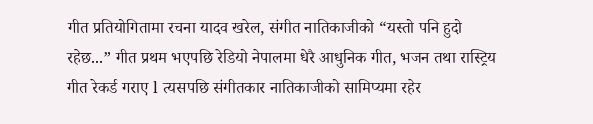गीत प्रतियोगितामा रचना यादव खरेल, संगीत नातिकाजीको “यस्तो पनि हुदो रहेछ...” गीत प्रथम भएपछि रेडियो नेपालमा धेरै आधुनिक गीत, भजन तथा रास्ट्रिय गीत रेकर्ड गराए l त्यसपछि संगीतकार नातिकाजीको सामिप्यमा रहेर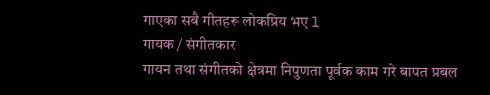गाएका सबै गीतहरू लोकप्रिय भए l
गायक / संगीतकार
गायन तथा संगीतको क्षेत्रमा निपुणता पूर्वक काम गरे बापत प्रबल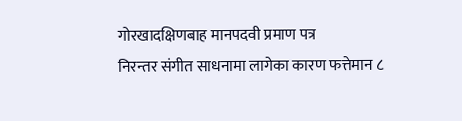गोरखादक्षिणबाह मानपदवी प्रमाण पत्र
निरन्तर संगीत साधनामा लागेका कारण फत्तेमान ८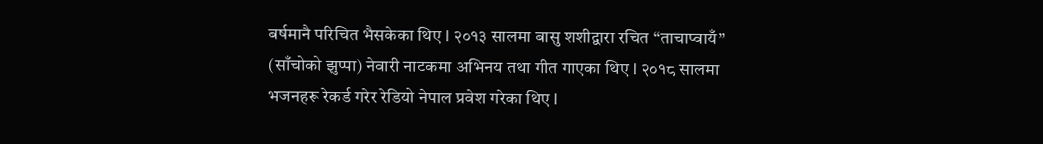बर्षमानै परिचित भैसकेका थिए l २०१३ सालमा बासु शशीद्वारा रचित “ताचाप्वायँ” (साँचोको झुप्पा) नेवारी नाटकमा अभिनय तथा गीत गाएका थिए l २०१८ सालमा भजनहरू रेकर्ड गरेर रेडियो नेपाल प्रवेश गरेका थिए l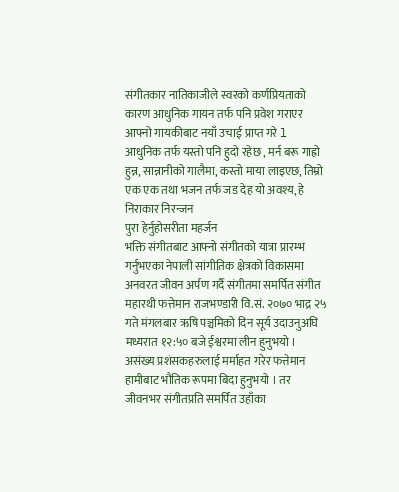संगीतकार नातिकाजीले स्वरको कर्णप्रियताको कारण आधुनिक गायन तर्फ पनि प्रवेश गराएर आफ्नो गायकीबाट नयाँ उचाई प्राप्त गरे l आधुनिक तर्फ यस्तो पनि हुदो रहेछ , मर्न बरू गाह्रो हुन्न, सान्नानीको गालैमा, कस्तो माया लाइएछ, तिम्रो एक एक तथा भजन तर्फ जड देह यो अवश्य, हे निराकार निरन्जन
पुरा हेर्नुहोसरीता महर्जन
भक्ति संगीतबाट आफ्नो संगीतको यात्रा प्रारम्भ गर्नुभएका नेपाली सांगीतिक क्षेत्रको विकासमा अनवरत जीवन अर्पण गर्दै संगीतमा समर्पित संगीत महारथी फत्तेमान राजभण्डारी वि.सं. २०७० भाद्र २५ गते मंगलबार ऋषि पञ्चमिको दिन सूर्य उदाउनुअघि मध्यरात १२:५० बजे ईश्वरमा लीन हुनुभयो । असंख्य प्रशंसकहरुलाई मर्माहत गरेर फत्तेमान हामीबाट भौतिक रूपमा बिदा हुनुभयो । तर जीवनभर संगीतप्रति समर्पित उहाँका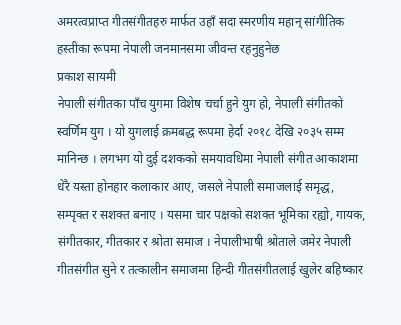अमरत्वप्राप्त गीतसंगीतहरु मार्फत उहाँ सदा स्मरणीय महान् सांगीतिक हस्तीका रूपमा नेपाली जनमानसमा जीवन्त रहनुहुनेछ
प्रकाश सायमी
नेपाली संगीतका पाँच युगमा विशेष चर्चा हुने युग हो, नेपाली संगीतको स्वर्णिम युग । यो युगलाई क्रमबद्ध रूपमा हेर्दा २०१८ देखि २०३५ सम्म मानिन्छ । लगभग यो दुई दशकको समयावधिमा नेपाली संगीत आकाशमा धेरै यस्ता होनहार कलाकार आए, जसले नेपाली समाजलाई समृद्ध, सम्पृक्त र सशक्त बनाए । यसमा चार पक्षको सशक्त भूमिका रह्यो, गायक, संगीतकार, गीतकार र श्रोता समाज । नेपालीभाषी श्रोताले जमेर नेपाली गीतसंगीत सुने र तत्कालीन समाजमा हिन्दी गीतसंगीतलाई खुलेर बहिष्कार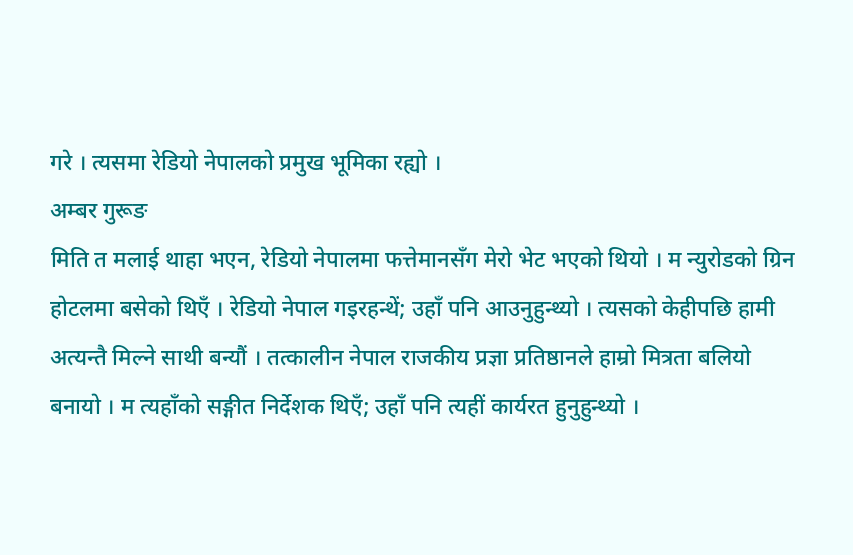गरे । त्यसमा रेडियो नेपालको प्रमुख भूमिका रह्यो ।
अम्बर गुरूङ
मिति त मलाई थाहा भएन, रेडियो नेपालमा फत्तेमानसँग मेरो भेट भएको थियो । म न्युरोडको ग्रिन होटलमा बसेको थिएँ । रेडियो नेपाल गइरहन्थें; उहाँ पनि आउनुहुन्थ्यो । त्यसको केहीपछि हामी अत्यन्तै मिल्ने साथी बन्यौं । तत्कालीन नेपाल राजकीय प्रज्ञा प्रतिष्ठानले हाम्रो मित्रता बलियो बनायो । म त्यहाँको सङ्गीत निर्देशक थिएँ; उहाँ पनि त्यहीं कार्यरत हुनुहुन्थ्यो ।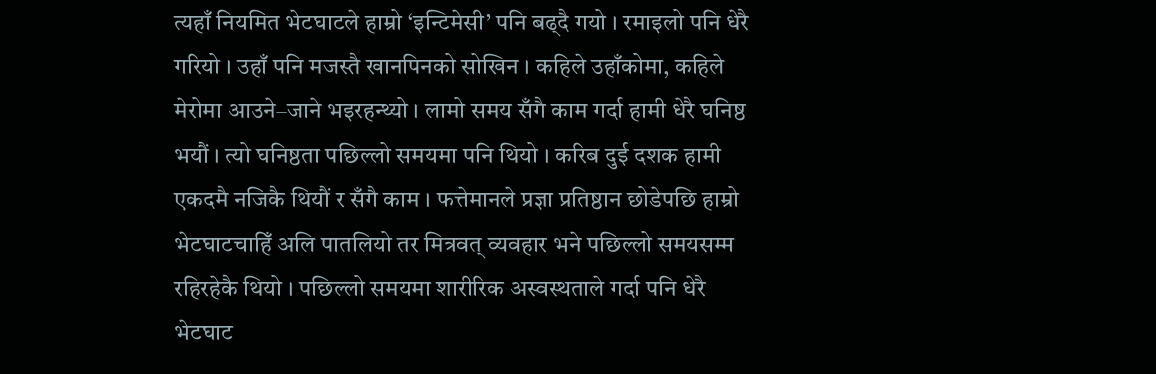त्यहाँ नियमित भेटघाटले हाम्रो ‘इन्टिमेसी’ पनि बढ्दै गयो । रमाइलो पनि धेरै गरियो । उहाँ पनि मजस्तै खानपिनको सोखिन । कहिले उहाँकोमा, कहिले मेरोमा आउने–जाने भइरहन्थ्यो । लामो समय सँगै काम गर्दा हामी धेरै घनिष्ठ भयौं । त्यो घनिष्ठता पछिल्लो समयमा पनि थियो । करिब दुई दशक हामी एकदमै नजिकै थियौं र सँगै काम । फत्तेमानले प्रज्ञा प्रतिष्ठान छोडेपछि हाम्रो भेटघाटचाहिँ अलि पातलियो तर मित्रवत् व्यवहार भने पछिल्लो समयसम्म रहिरहेकै थियो । पछिल्लो समयमा शारीरिक अस्वस्थताले गर्दा पनि धेरै भेटघाट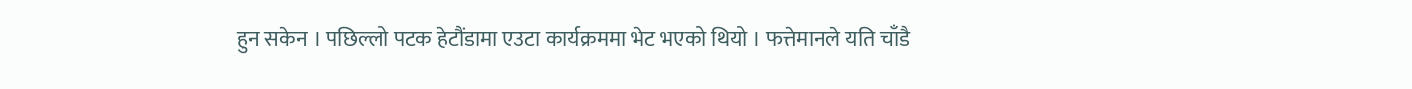हुन सकेन । पछिल्लो पटक हेटौंडामा एउटा कार्यक्रममा भेट भएको थियो । फत्तेमानले यति चाँडै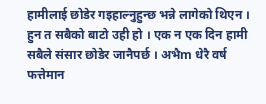हामीलाई छोडेर गइहाल्नुहुन्छ भन्ने लागेको थिएन । हुन त सबैको बाटो उही हो । एक न एक दिन हामी सबैले संसार छोडेर जानैपर्छ । अभैm धेरै वर्ष फत्तेमान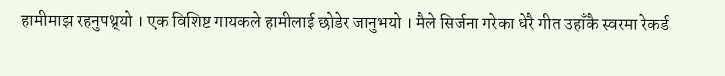हामीमाझ रहनुपथ्र्यो । एक विशिष्ट गायकले हामीलाई छोडेर जानुभयो । मैले सिर्जना गरेका धेरै गीत उहाँकै स्वरमा रेकर्ड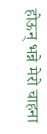होऊन् भन्ने मेरो चाहना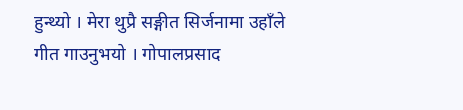हुन्थ्यो । मेरा थुप्रै सङ्गीत सिर्जनामा उहाँले गीत गाउनुभयो । गोपालप्रसाद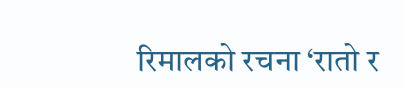रिमालको रचना ‘रातो र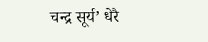चन्द्र सूर्य’ धेरै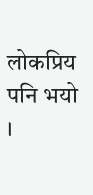लोकप्रिय पनि भयो ।